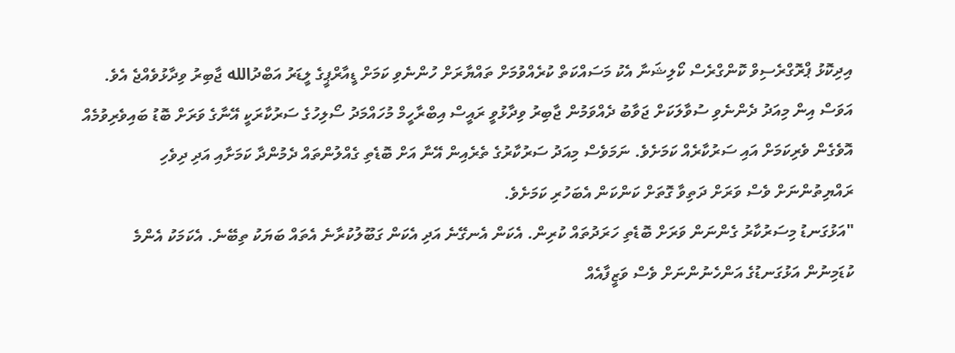އިދިކޮޅު ޕްރޮގްރެސިވް ކޮންގްރެސް ކޯލިޝަނާ އެކު މަސައްކަތް ކުރެއްވުމަށް ތައްޔާރަށް ހުންނެވި ކަމަށް ޑީއާރްޕީގެ ލީޑަރު އަބްދުالله ޖާބިރު ވިދާޅުވެއްޖެ އެވެ.
އަވަސް އިން މިއަދު ދެންނެވި ސުވާލަކަށް ޖަވާބު ދެއްވަމުން ޖާބިރު ވިދާޅުވީ ރައީސް އިބްރާހީމް މުހައްމަދު ސޯލިހުގެ ސަރުކާރަކީ އޭނާގެ ވަރަށް ބޮޑު ބައިވެރިވުމެއް އޮވެގެން ވެރިކަމަށް އައި ސަރުކާރެއް ކަމަށެވެ. ނަމަވެސް މިއަދު ސަރުކާރުގެ ތެރެއިން އޭނާ އަށް ބޮޑެތި ގެއްލުންތައް ދެމުންދާ ކަމަށާއި އަދި ދިވެހި ރައްޔިތުންނަށް ވެސް ވަރަށް ދަތިވާ ގޮތަށް ކަންކަން އެބަހުރި ކަމަށެވެ.
"އަޅުގަނޑު މިސަރުކާރު ގެންނަން ވަރަށް ބޮޑެތި ހަރަދުތައް ކުރިން. އެކަން އެނގޭނެ އަދި އެކަން ގަބޫލުކުރާނެ އެތައް ބަޔަކު ތިބޭނެ. އެކަމަކު އެންމެ ކުޑަމިނުން އަޅުގަނޑުގެ އަންހެނުންނަށް ވެސް ވަޒީފާއެއް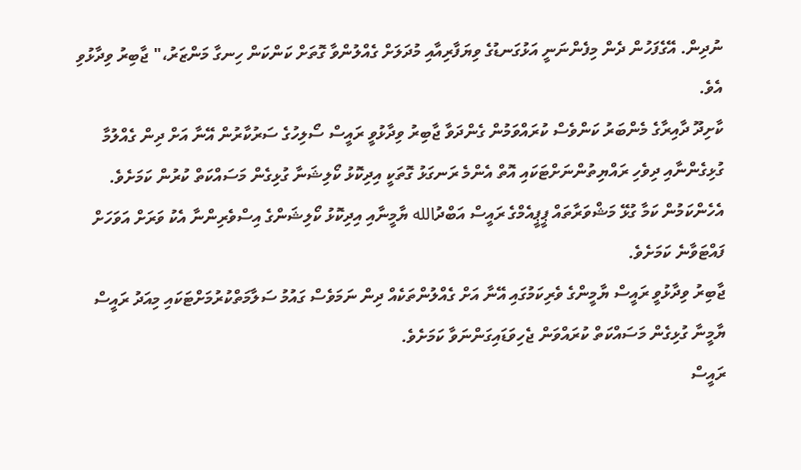ނުދިން. އޭގެފަހުން ދެން މިފެންނަނީ އަޅުގަނޑުގެ ވިޔަފާރިއާއި މުދަލަށް ގެއްލުންވާ ގޮތަށް ކަންކަން ހިނގާ މަންޒަރު،" ޖާބިރު ވިދާޅުވި އެވެ.
ކާށިދޫ ދާއިރާގެ މެންބަރު ކަންވެސް ކުރައްވަމުން ގެންދަވާ ޖާބިރު ވިދާޅުވީ ރައީސް ސޯލިހުގެ ސަރުކާރުން އޭނާ އަށް ދިން ގެއްލުމާ ގުޅިގެންނާއި ދިވެހި ރައްޔިތުންނަށްޓަކައި އޮތް އެންމެ ރަނގަޅު ގޮތަކީ އިދިކޮޅު ކޯލިޝަނާ ގުޅިގެން މަސައްކަތް ކުރުން ކަމަށެވެ. އެހެންކަމުން ކަމާ ގުޅޭ މަޝްވަރާތައް ޕީޕީއެމްގެ ރައީސް އަބްދުالله ޔާމީނާއި އިދިކޮޅު ކޯލިޝަންގެ އިސްވެރިންނާ އެކު ވަރަށް އަވަހަށް ފައްޓަވާނެ ކަމަށެވެ.
ޖާބިރު ވިދާޅުވީ ރައީސް ޔާމީންގެ ވެރިކަމުގައި އޭނާ އަށް ގެއްލުންތަކެއް ދިން ނަމަވެސް ގައުމު ސަލާމަތްކުރުމަށްޓަކައި މިއަދު ރައީސް ޔާމީނާ ގުޅިގެން މަސައްކަތް ކުރައްވަން ޖެހިވަޑައިގަންނަވާ ކަމަށެވެ.
ރައީސް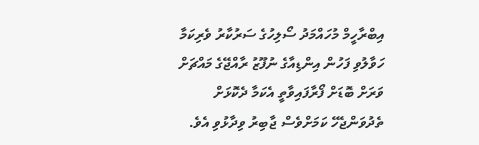އިބްރާހީމް މުހައްމަދު ސޯލިހުގެ ސަރުކާރު ވެރިކަމާ ހަވާލުވި ފަހުން އިންޑިއާގެ ނުފޫޒު ރާއްޖޭގެ މައްޗަށް ވަރަށް ބޮޑަށް ފޯރާފައިވާތީ އެކަމާ ދެކޮޅަށް ތެދުވަންޖެހޭ ކަމަށްވެސް ޖާބިރު ވިދާޅުވި އެވެ.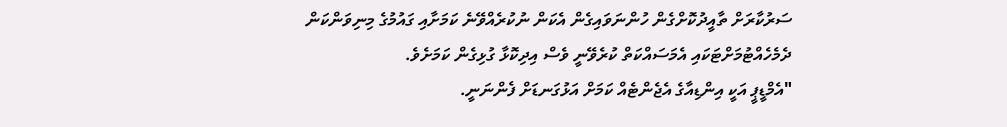ސަރުކާރަށް ތާއީދުކޮށްގެން ހުންނަވައިގެން އެކަން ނުކުރެއްވޭނެ ކަމަށާއި ގައުމުގެ މިނިވަންކަން ދެމެހެއްޓުމަށްޓަކައި އެމަސައްކަތް ކުރެވޭނީ ވެސް އިދިކޮޅާ ގުޅިގެން ކަމަށެވެ.
"އެމްޑީޕީ އަކީ އިންޑިއާގެ އެޖެންޓެއް ކަމަށް އަޅުގަނޑަށް ފެންނަނީ.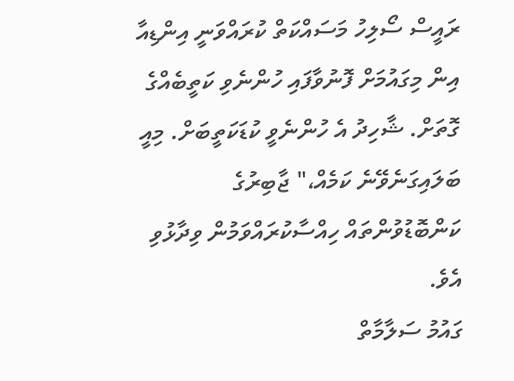ރައީސް ސޯލިހު މަސައްކަތް ކުރައްވަނީ އިންޑިއާ އިން މިގައުމަށް ފޮނުވާފައި ހުންނެވި ކަތީބެއްގެ ގޮތަށް. ޝާހިދު އެ ހުންނެވީ ކުޑަކަތީބަށް. މިއީ ބަލައިގަނެވޭނެ ކަމެއް،" ޖާބިރުގެ ކަންބޮޑުވުންތައް ހިއްސާކުރައްވަމުން ވިދާޅުވި އެވެ.
ގައުމު ސަލާމާތް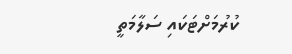ކުރުމަށްޓަކައި ސަލާމަތީ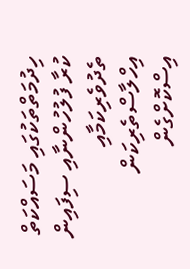ހިދުމަތްތަކުގައި މަސައްކަތް ކުރާ ފުލުހުންނާއި ސިފައިން ތެދުވެރިކަމާއި އިހްލާސްތެރިކަން އިސްކޮށްގެން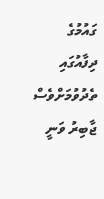ގައުމުގެ ދިފާއުގައި ތެދުވުމަށްވެސް ޖާބިރު ވަނީ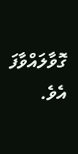ގޮވާލައްވާފަ އެވެ.